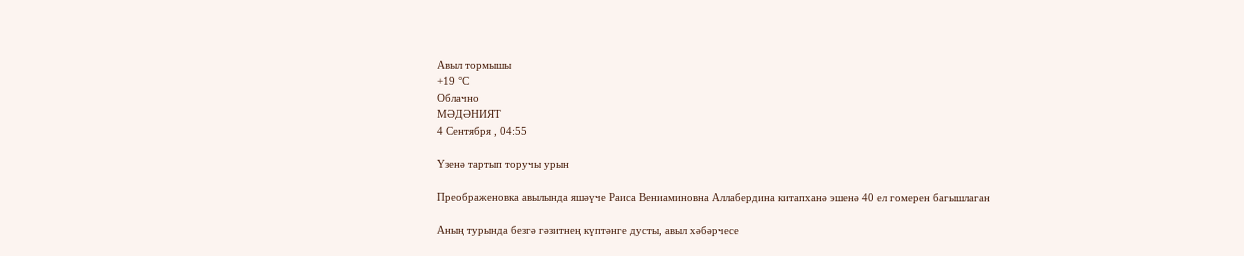Авыл тормышы
+19 °С
Облачно
МӘДӘНИЯТ
4 Сентября , 04:55

Үзенә тартып торучы урын

Преображеновка авылында яшәүче Раиса Вениаминовна Аллабердина китапханә эшенә 40 ел гомерен багышлаган

Аның турында безгә гәзитнең күптәнге дусты, авыл хәбәрчесе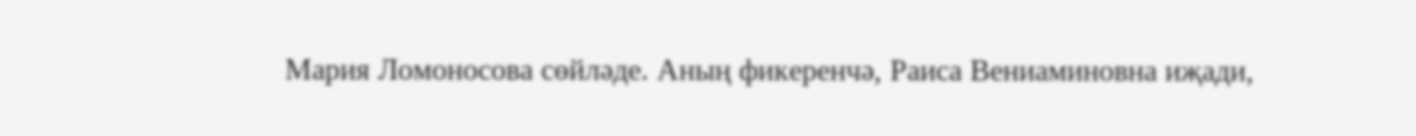Мария Ломоносова сөйләде. Аның фикеренчә, Раиса Вениаминовна иҗади,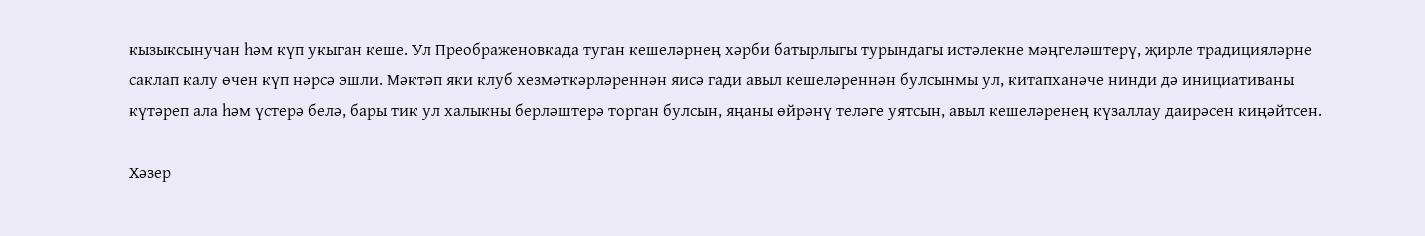кызыксынучан һәм күп укыган кеше. Ул Преображеновкада туган кешеләрнең хәрби батырлыгы турындагы истәлекне мәңгеләштерү, җирле традицияләрне саклап калу өчен күп нәрсә эшли. Мәктәп яки клуб хезмәткәрләреннән яисә гади авыл кешеләреннән булсынмы ул, китапханәче нинди дә инициативаны күтәреп ала һәм үстерә белә, бары тик ул халыкны берләштерә торган булсын, яңаны өйрәнү теләге уятсын, авыл кешеләренең күзаллау даирәсен киңәйтсен.

Хәзер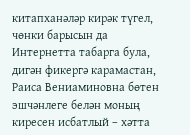китапханәләр кирәк түгел, чөнки барысын да Интернетта табарга була, дигән фикергә карамастан, Раиса Вениаминовна бөтен эшчәнлеге белән моның киресен исбатлый – хәтта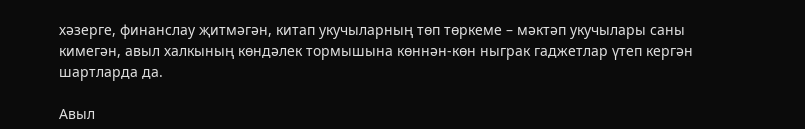хәзерге, финанслау җитмәгән, китап укучыларның төп төркеме – мәктәп укучылары саны кимегән, авыл халкының көндәлек тормышына көннән-көн ныграк гаджетлар үтеп кергән шартларда да.

Авыл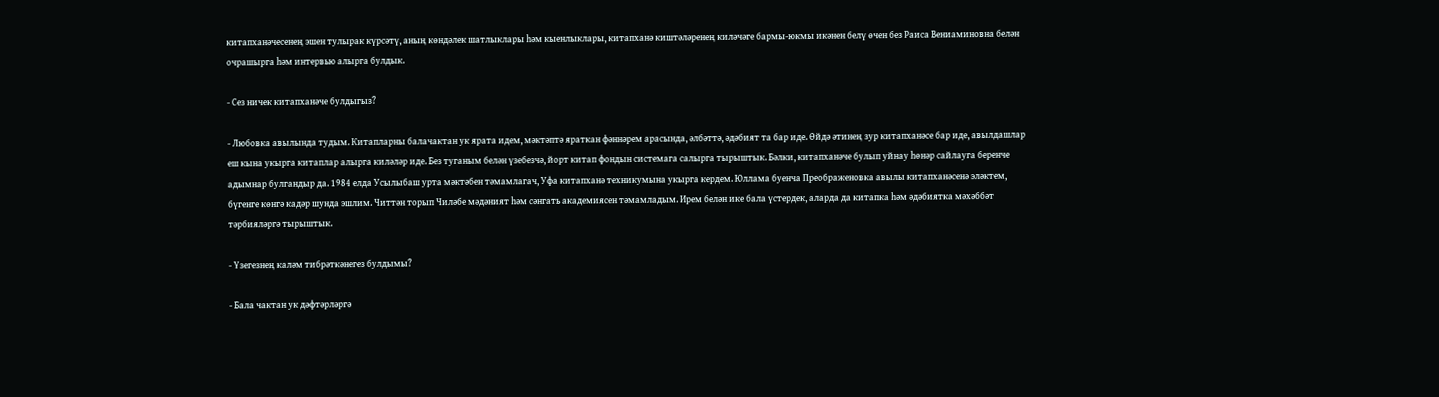китапханәчесенең эшен тулырак күрсәтү, аның көндәлек шатлыклары һәм кыенлыклары, китапханә киштәләренең киләчәге бармы-юкмы икәнен белү өчен без Раиса Вениаминовна белән очрашырга һәм интервью алырга булдык.

- Сез ничек китапханәче булдыгыз?

- Любовка авылында тудым. Китапларны балачактан ук ярата идем, мәктәптә яраткан фәннәрем арасында, әлбәттә, әдәбият та бар иде. Өйдә әтинең зур китапханәсе бар иде, авылдашлар еш кына укырга китаплар алырга киләләр иде. Без туганым белән үзебезчә, йорт китап фондын системага салырга тырыштык. Бәлки, китапханәче булып уйнау һөнәр сайлауга беренче адымнар булгандыр да. 1984 елда Усылыбаш урта мәктәбен тәмамлагач, Уфа китапханә техникумына укырга кердем. Юллама буенча Преображеновка авылы китапханәсенә эләктем, бүгенге көнгә кадәр шунда эшлим. Читтән торып Чиләбе мәдәният һәм сәнгать академиясен тәмамладым. Ирем белән ике бала үстердек, аларда да китапка һәм әдәбиятка мәхәббәт тәрбияләргә тырыштык.

- Үзегезнең каләм тибрәткәнегез булдымы?

- Бала чактан ук дәфтәрләргә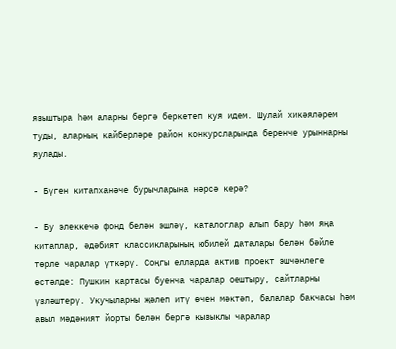языштыра һәм аларны бергә беркетеп куя идем. Шулай хикәяләрем туды, аларның кайберләре район конкурсларында беренче урыннарны яулады.

- Бүген китапханәче бурычларына нәрсә керә?

- Бу элеккечә фонд белән эшләү, каталоглар алып бару һәм яңа китаплар, әдәбият классикларының юбилей даталары белән бәйле төрле чаралар үткәрү. Соңгы елларда актив проект эшчәнлеге өстәлде: Пушкин картасы буенча чаралар оештыру, сайтларны үзләштерү. Укучыларны җәлеп итү өчен мәктәп, балалар бакчасы һәм авыл мәдәният йорты белән бергә кызыклы чаралар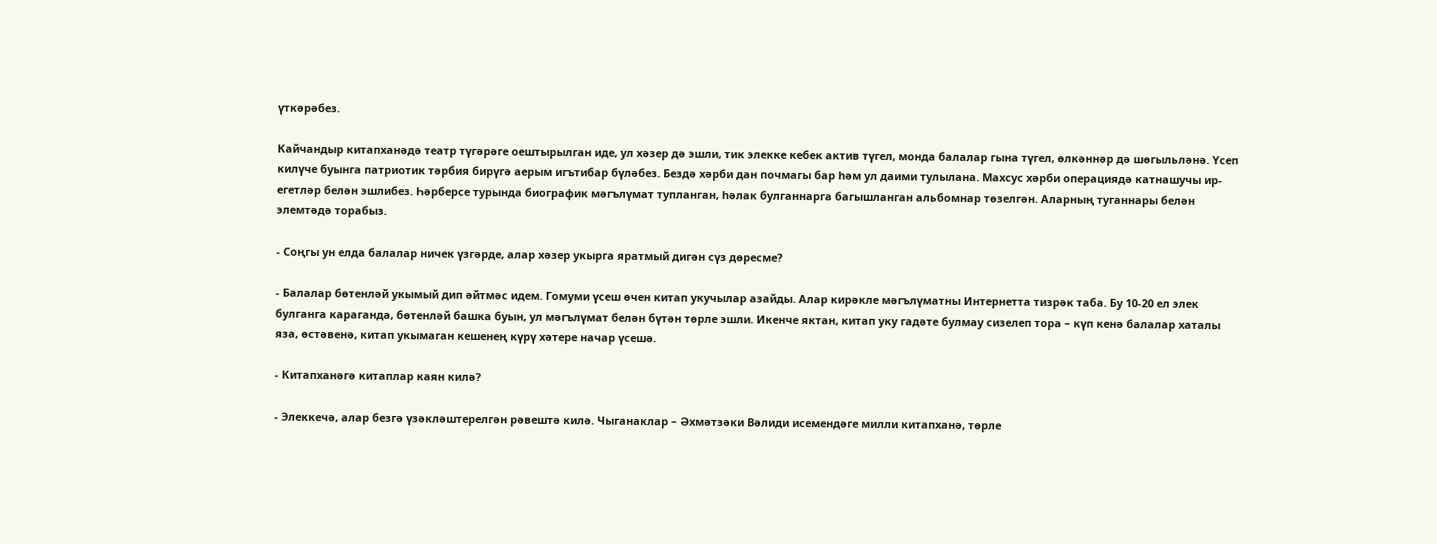үткәрәбез.

Кайчандыр китапханәдә театр түгәрәге оештырылган иде, ул хәзер дә эшли, тик элекке кебек актив түгел, монда балалар гына түгел, өлкәннәр дә шөгыльләнә. Үсеп килүче буынга патриотик тәрбия бирүгә аерым игътибар бүләбез. Бездә хәрби дан почмагы бар һәм ул даими тулылана. Махсус хәрби операциядә катнашучы ир-егетләр белән эшлибез. Һәрберсе турында биографик мәгълүмат тупланган, һәлак булганнарга багышланган альбомнар төзелгән. Аларның туганнары белән элемтәдә торабыз.

- Соңгы ун елда балалар ничек үзгәрде, алар хәзер укырга яратмый дигән сүз дөресме?

- Балалар бөтенләй укымый дип әйтмәс идем. Гомуми үсеш өчен китап укучылар азайды. Алар кирәкле мәгълүматны Интернетта тизрәк таба. Бу 10-20 ел элек булганга караганда, бөтенләй башка буын, ул мәгълүмат белән бүтән төрле эшли. Икенче яктан, китап уку гадәте булмау сизелеп тора – күп кенә балалар хаталы яза, өстәвенә, китап укымаган кешенең күрү хәтере начар үсешә.

- Китапханәгә китаплар каян килә?

- Элеккечә, алар безгә үзәкләштерелгән рәвештә килә. Чыганаклар – Әхмәтзәки Вәлиди исемендәге милли китапханә, төрле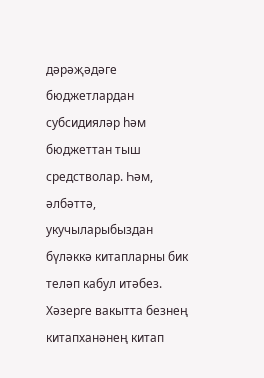дәрәҗәдәге бюджетлардан субсидияләр һәм бюджеттан тыш средстволар. Һәм, әлбәттә, укучыларыбыздан бүләккә китапларны бик теләп кабул итәбез. Хәзерге вакытта безнең китапханәнең китап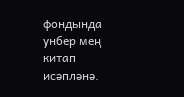фондында унбер мең китап исәпләнә.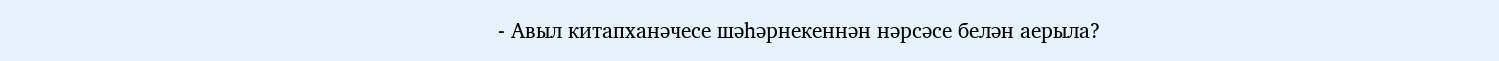- Авыл китапханәчесе шәһәрнекеннән нәрсәсе белән аерыла?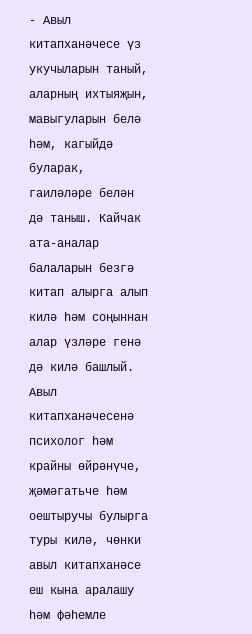- Авыл китапханәчесе үз укучыларын таный, аларның ихтыяҗын, мавыгуларын белә һәм, кагыйдә буларак, гаиләләре белән дә таныш. Кайчак ата-аналар балаларын безгә китап алырга алып килә һәм соңыннан алар үзләре генә дә килә башлый. Авыл китапханәчесенә психолог һәм крайны өйрәнүче, җәмәгатьче һәм оештыручы булырга туры килә, чөнки авыл китапханәсе еш кына аралашу һәм фәһемле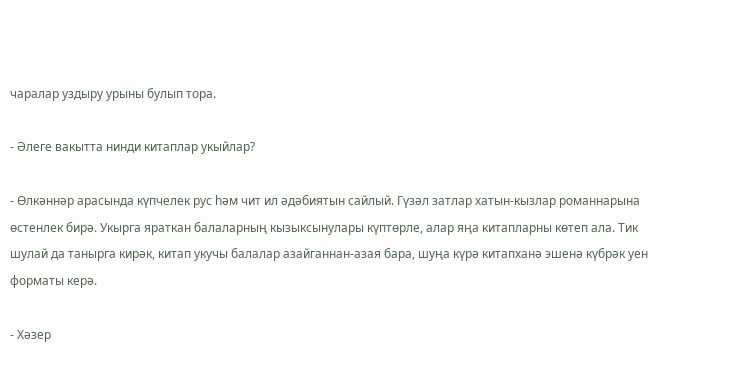чаралар уздыру урыны булып тора.

- Әлеге вакытта нинди китаплар укыйлар?

- Өлкәннәр арасында күпчелек рус һәм чит ил әдәбиятын сайлый. Гүзәл затлар хатын-кызлар романнарына өстенлек бирә. Укырга яраткан балаларның кызыксынулары күптөрле, алар яңа китапларны көтеп ала. Тик шулай да танырга кирәк, китап укучы балалар азайганнан-азая бара, шуңа күрә китапханә эшенә күбрәк уен форматы керә.

- Хәзер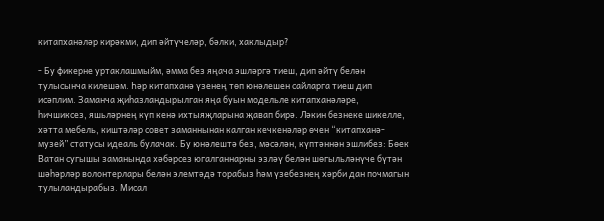китапханәләр кирәкми, дип әйтүчеләр, бәлки, хаклыдыр?

- Бу фикерне уртаклашмыйм, әмма без яңача эшләргә тиеш, дип әйтү белән тулысынча килешәм. Һәр китапханә үзенең төп юнәлешен сайларга тиеш дип исәплим. Заманча җиһазландырылган яңа буын модельле китапханәләре, һичшиксез, яшьләрнең күп кенә ихтыяҗларына җавап бирә. Ләкин безнеке шикелле, хәтта мебель, киштәләр совет заманнынан калган кечкенәләр өчен “китапханә-музей” статусы идеаль булачак. Бу юнәлештә без, мәсәлән, күптәннән эшлибез: Бөек Ватан сугышы заманында хәбәрсез югалганнарны эзләү белән шөгыльләнүче бүтән шәһәрләр волонтерлары белән элемтәдә торабыз һәм үзебезнең хәрби дан почмагын тулыландырабыз. Мисал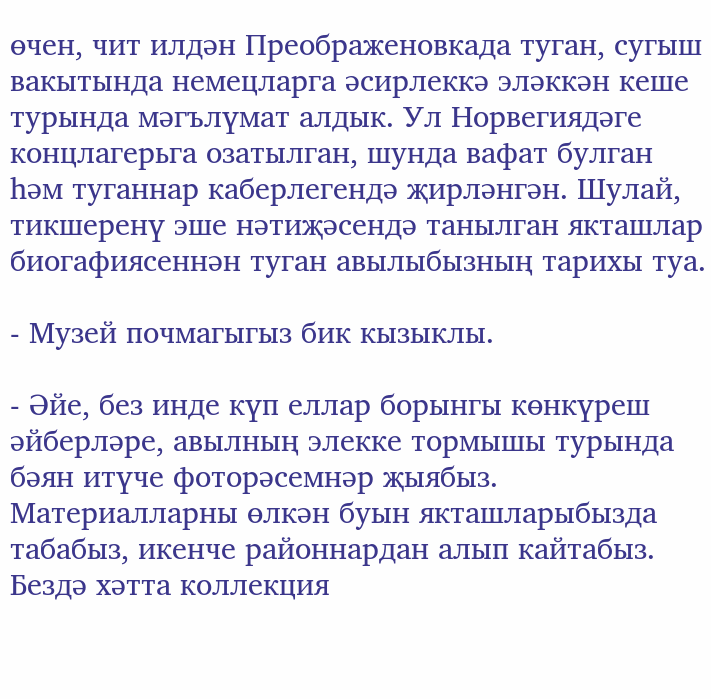өчен, чит илдән Преображеновкада туган, сугыш вакытында немецларга әсирлеккә эләккән кеше турында мәгълүмат алдык. Ул Норвегиядәге концлагерьга озатылган, шунда вафат булган һәм туганнар каберлегендә җирләнгән. Шулай, тикшеренү эше нәтиҗәсендә танылган якташлар биогафиясеннән туган авылыбызның тарихы туа.

- Музей почмагыгыз бик кызыклы.

- Әйе, без инде күп еллар борынгы көнкүреш әйберләре, авылның элекке тормышы турында бәян итүче фоторәсемнәр җыябыз. Материалларны өлкән буын якташларыбызда табабыз, икенче районнардан алып кайтабыз. Бездә хәтта коллекция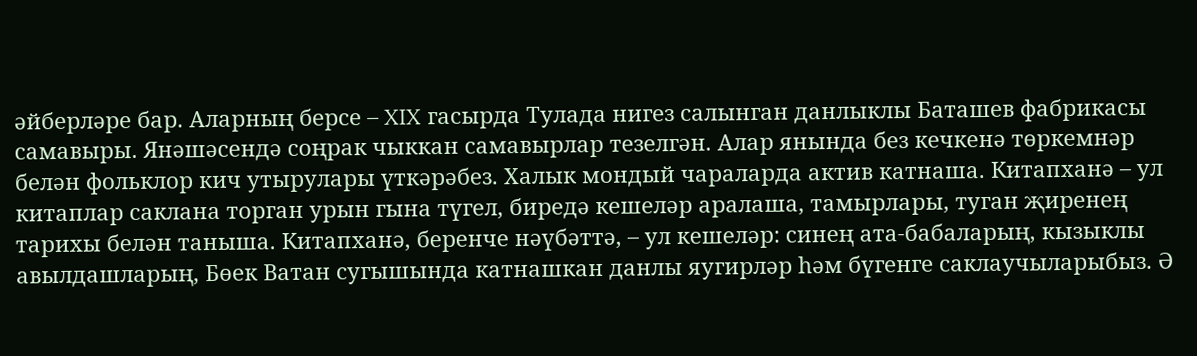әйберләре бар. Аларның берсе – XIX гасырда Тулада нигез салынган данлыклы Баташев фабрикасы самавыры. Янәшәсендә соңрак чыккан самавырлар тезелгән. Алар янында без кечкенә төркемнәр белән фольклор кич утырулары үткәрәбез. Халык мондый чараларда актив катнаша. Китапханә – ул китаплар саклана торган урын гына түгел, биредә кешеләр аралаша, тамырлары, туган җиренең тарихы белән таныша. Китапханә, беренче нәүбәттә, – ул кешеләр: синең ата-бабаларың, кызыклы авылдашларың, Бөек Ватан сугышында катнашкан данлы яугирләр һәм бүгенге саклаучыларыбыз. Ә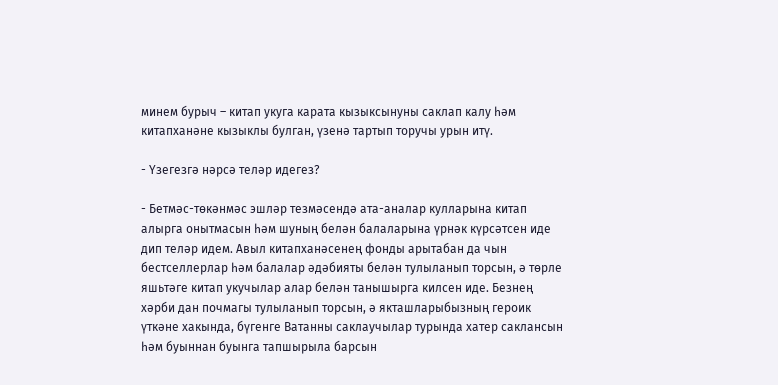минем бурыч – китап укуга карата кызыксынуны саклап калу һәм китапханәне кызыклы булган, үзенә тартып торучы урын итү.

- Үзегезгә нәрсә теләр идегез?

- Бетмәс-төкәнмәс эшләр тезмәсендә ата-аналар кулларына китап алырга онытмасын һәм шуның белән балаларына үрнәк күрсәтсен иде дип теләр идем. Авыл китапханәсенең фонды арытабан да чын бестселлерлар һәм балалар әдәбияты белән тулыланып торсын, ә төрле яшьтәге китап укучылар алар белән танышырга килсен иде. Безнең хәрби дан почмагы тулыланып торсын, ә якташларыбызның героик үткәне хакында, бүгенге Ватанны саклаучылар турында хатер саклансын һәм буыннан буынга тапшырыла барсын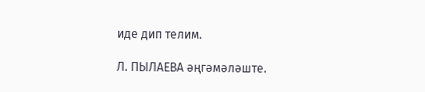иде дип телим.

Л. ПЫЛАЕВА әңгәмәләште.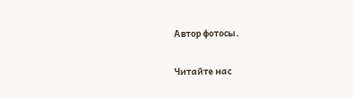Автор фотосы.

Читайте нас